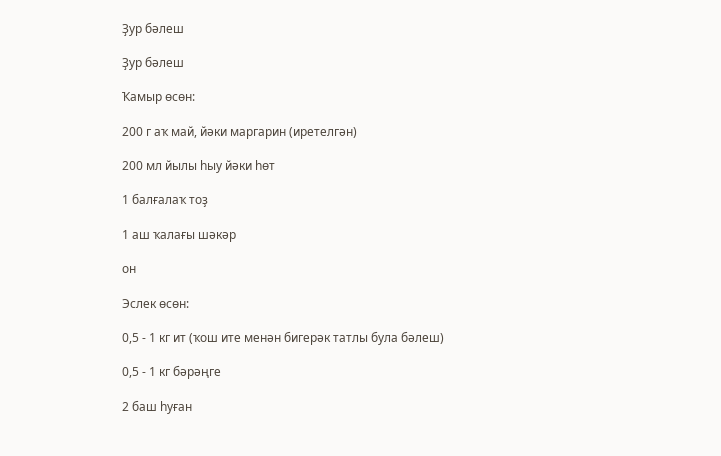Ҙур бәлеш

Ҙур бәлеш

Ҡамыр өсөн:

200 г аҡ май, йәки маргарин (иретелгән)

200 мл йылы һыу йәки һөт

1 балғалаҡ тоҙ

1 аш ҡалағы шәкәр

он

Эслек өсөн:

0,5 - 1 кг ит (ҡош ите менән бигерәк татлы була бәлеш)

0,5 - 1 кг бәрәңге

2 баш һуған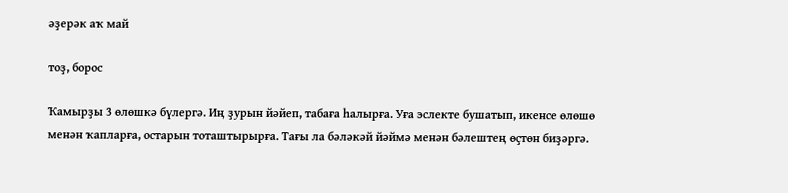әҙерәк аҡ май

тоҙ, борос

Ҡамырҙы 3 өлөшкә бүлергә. Иң ҙурын йәйеп, табаға һалырға. Уға эслекте бушатып, икенсе өлөшө менән ҡапларға, остарын тоташтырырға. Тағы ла бәләкәй йәймә менән бәлештең өҫтөн биҙәргә.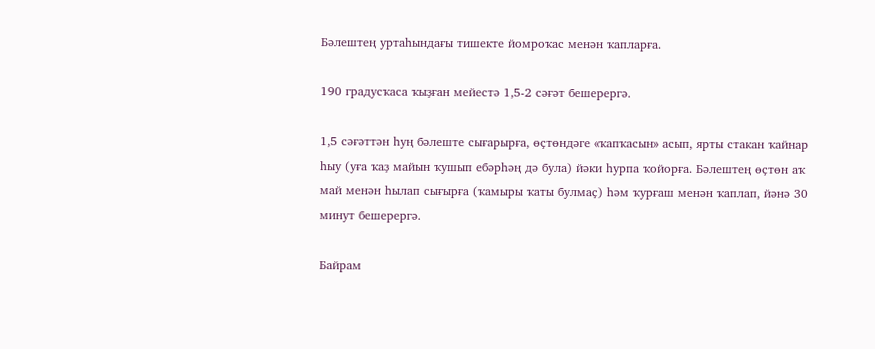Бәлештең уртаһындағы тишекте йомроҡас менән ҡапларға.

190 градусҡаса ҡыҙған мейестә 1,5-2 сәғәт бешерергә.

1,5 сәғәттән һуң бәлеште сығарырға, өҫтөндәге «ҡапҡасын» асып, ярты стакан ҡайнар һыу (уға ҡаҙ майын ҡушып ебәрһәң дә була) йәки һурпа ҡойорға. Бәлештең өҫтөн аҡ май менән һылап сығырға (ҡамыры ҡаты булмаҫ) һәм ҡурғаш менән ҡаплап, йәнә 30 минут бешерергә.

Байрам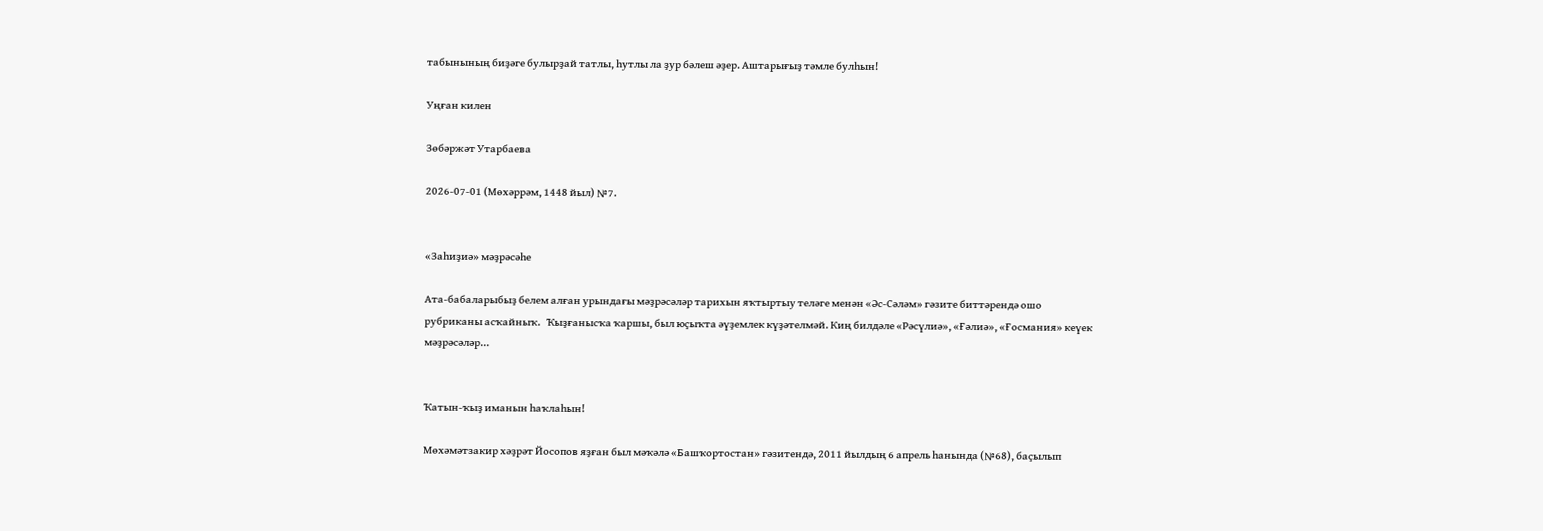табынының биҙәге булырҙай татлы, һутлы ла ҙур бәлеш әҙер. Аштарығыҙ тәмле булһын!

Уңған килен

Зөбәржәт Утарбаева

2026-07-01 (Мөхәррәм, 1448 йыл) №7.


«Заһиҙиә» мәҙрәсәһе

Ата-бабаларыбыҙ белем алған урындағы мәҙрәсәләр тарихын яҡтыртыу теләге менән «Әс-Сәләм» гәзите биттәрендә ошо рубриканы асҡайныҡ.   Ҡыҙғанысҡа ҡаршы, был юҫыҡта әүҙемлек күҙәтелмәй. Киң билдәле «Рәсүлиә», «Ғәлиә», «Ғосмания» кеүек мәҙрәсәләр...


Ҡатын-ҡыҙ иманын һаҡлаһын!

Мөхәмәтзакир хәҙрәт Йосопов яҙған был мәҡәлә «Башҡортостан» гәзитендә, 2011 йылдың 6 апрель һанында (№68), баҫылып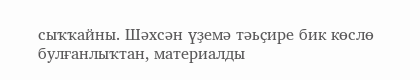сыҡҡайны. Шәхсән үҙемә тәьҫире бик көслө булғанлыҡтан, материалды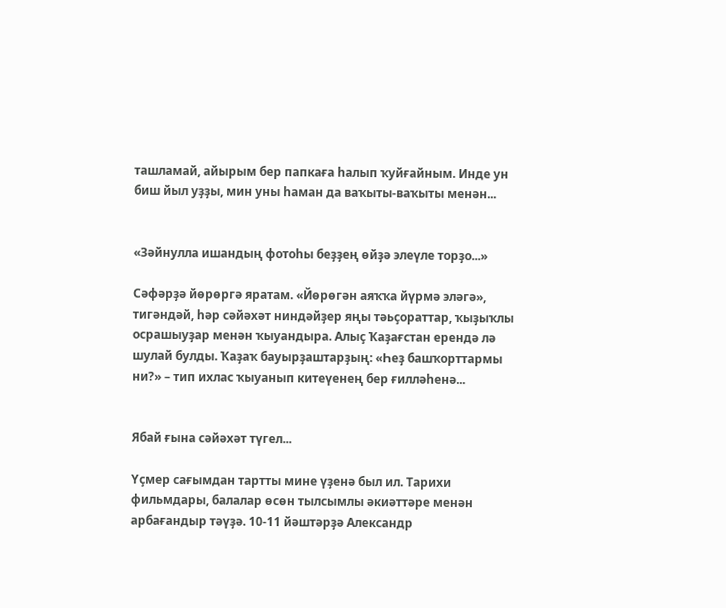ташламай, айырым бер папкаға һалып ҡуйғайным. Инде ун биш йыл уҙҙы, мин уны һаман да ваҡыты-ваҡыты менән...


«Зәйнулла ишандың фотоһы беҙҙең өйҙә элеүле торҙо...»

Сәфәрҙә йөрөргә яратам. «Йөрөгән аяҡҡа йүрмә эләгә», тигәндәй, һәр сәйәхәт ниндәйҙер яңы тәьҫораттар, ҡыҙыҡлы осрашыуҙар менән ҡыуандыра. Алыҫ Ҡаҙағстан ерендә лә шулай булды. Ҡаҙаҡ бауырҙаштарҙың: «Һеҙ башҡорттармы ни?» – тип ихлас ҡыуанып китеүенең бер ғилләһенә...


Ябай ғына сәйәхәт түгел...

Үҫмер сағымдан тартты мине үҙенә был ил. Тарихи фильмдары, балалар өсөн тылсымлы әкиәттәре менән арбағандыр тәүҙә. 10-11 йәштәрҙә Александр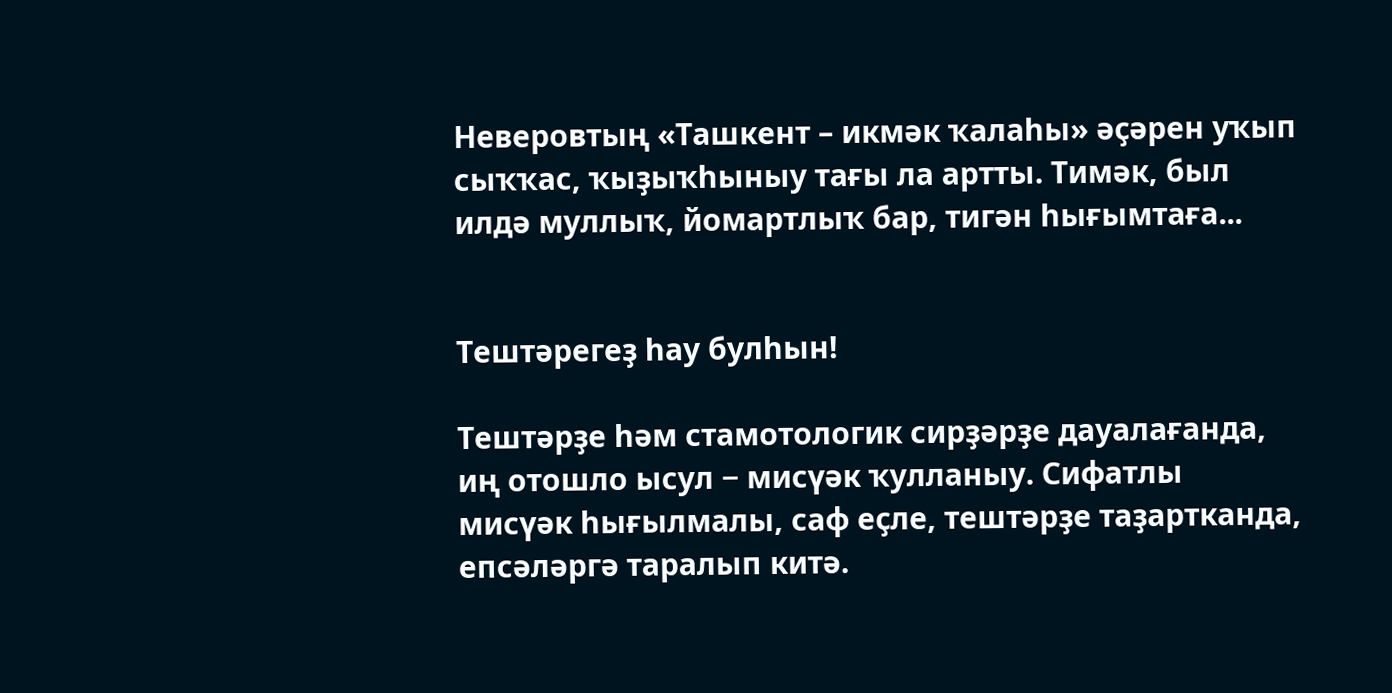Неверовтың «Ташкент – икмәк ҡалаһы» әҫәрен уҡып сыҡҡас, ҡыҙыҡһыныу тағы ла артты. Тимәк, был илдә муллыҡ, йомартлыҡ бар, тигән һығымтаға...


Тештәрегеҙ һау булһын!

Тештәрҙе һәм стамотологик сирҙәрҙе дауалағанда, иң отошло ысул − мисүәк ҡулланыу. Сифатлы мисүәк һығылмалы, саф еҫле, тештәрҙе таҙартканда, епсәләргә таралып китә.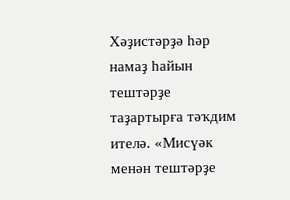Хәҙистәрҙә һәр намаҙ һайын тештәрҙе таҙартырға тәҡдим ителә. «Мисүәк менән тештәрҙе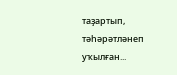таҙартып, тәһәрәтләнеп уҡылған...